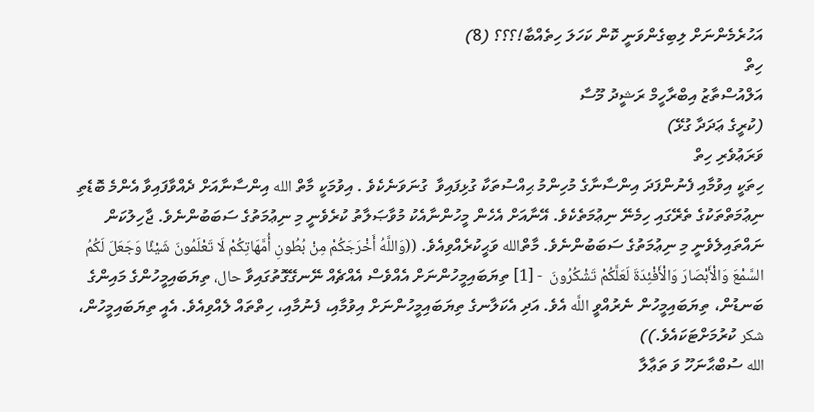އަހުރެމެންނަށް ލިބިގެންވަނީ ކޮން ކަހަލަ ހިތެއްބާ!؟؟؟ (8)
ހިތް
އަލްއުސްތާޒު އިބްރާހީމް ރަޝީދު މޫސާ
(ކުރީގެ ޢަދަދާ ގުޅޭ)
ވަރަޢުވެރި ހިތް
ހިތަކީ އިވުމާއި ފެނުންފަދަ އިންސާނާގެ މުހިންމު ޙިއްސުތަކާ ގުޅިފައިވާ  ގުނަވަނެކެވެ . އިވުމަކީ މާތް الله އިންސާނާއަށް ދެއްވާފައިވާ އެންމެ ބޮޑެތި ނިޢުމަތްތަކުގެ ތެރޭގައި ހިމެނޭ ނިޢުމަތެކެވެ. އޭނާއަށް އެހެން މީހުންނާއެކު މުވާޞަލާތު ކުރެވެނީ މި ނިޢުމަތުގެ ސަބަބުންނެވެ. ޖާހިލުކަން ނައްތައިލެވެނީ މި ނިޢުމަތުގެ ސަބަބުންނެވެ. މާތްالله ވަޙީކުރެއްވިއެވެ. ((وَاللَّهُ أَخْرَجَكُمْ مِنْ بُطُونِ أُمَّهَاتِكُمْ لَا تَعْلَمُونَ شَيْئًا وَجَعَلَ لَكُمُ السَّمْعَ وَالْأَبْصَارَ وَالْأَفْئِدَةَ لَعَلَّكُمْ تَشْكُرُونَ  - [1] ތިޔަބައިމީހުންނަށް އެއްވެސް އެއްޗެއް ނޭނގޭގޮތުގައިވާ حال، ތިޔަބައިމީހުންގެ މައިންގެ ބަނޑުން، ތިޔަބައިމީހުން ނެރުއްވީ اللَّه އެވެ. އަދި އެކަލާނގެ ތިޔަބައިމީހުންނަށް އިވުމާއި، ފެނުމާއި، ހިތްތައް ލެއްވިއެވެ. އެއީ ތިޔަބައިމީހުން، شكر ކުރުމަށްޓަކައެވެ.))
الله ސުބްޙާނަހޫ ވަ ތަޢާލާ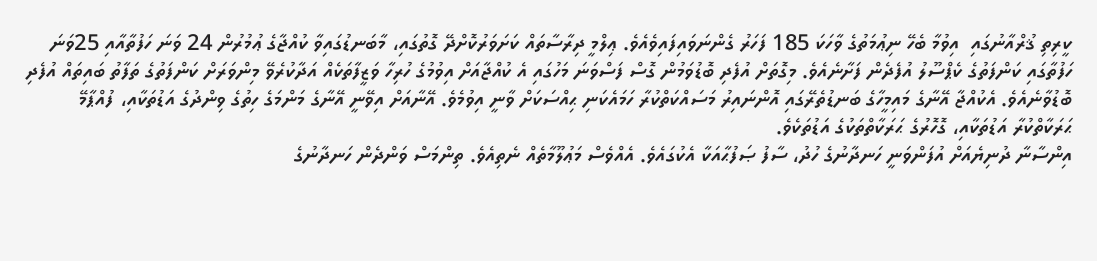ކީރިތި ޤުރްއާނުގައި  އިވުމާ ބެހޭ ނިޢުމަތުގެ ވާހަކަ 185 ފަހަރު ގެންނަވައިފައިވެއެވެ. ޢިލްމީ ދިރާސާތައް ކަށަވަރުކޮށްދޭ ގޮތުގައި، މާބަނޑުގައިވާ ކުއްޖާގެ ޢުމުރުން 24 ވަނަ ހަފުތާއާއި 25ވަނަ ހަފުތާގައި ކަންފަތުގެ ކެޕްސޫލު އުފެދެން ފަށާނެއެވެ. މިގޮތަށް އުފެދި ބޮޑުވަމުން ގޮސް ފަސްވަނަ މަހުގައި އެ ކުއްޖާއަށް އިވުމުގެ ހުރިހާ ވަޒީފާތަކެއް އަދާކުރެވޭ މިންވަރަށް ކަންފަތުގެ ތަފާތު ބައިތައް އުފެދި ބޮޑުވާނެއެވެ. އެކުއްޖާ އޭނާގެ މައިމީހާގެ ބަނޑުތެރޭގައި އޮންނައިރު މަސައްކަތްކުރާ ހަމައެކަނި ޙިއްސަކަށް ވާނީ އިވުމެވެ. އޭނާއަށް އިވޭނީ އޭނާގެ މަންމަގެ ހިތުގެ ވިންދުގެ އަޑުތަކާއި، ފުއްޕާމޭ ޙަރަކާތްކުރާ އަޑުތަކާއި، ގޮހޮރުގެ ޙަރަކާތްތަކުގެ އަޑުތަކެވެ.
އިންސާނާ ދުނިޔެއަށް އުފަންވަނީ ހަނދާނުގެ ހުދު، ސާފު ޞަފުޙާއަކާ އެކުގައެވެ. އެއްވެސް މަޢުލޫމާތެއް ނެތިއެވެ. ތިންމަސް ވަންދެން ހަނދާނުގެ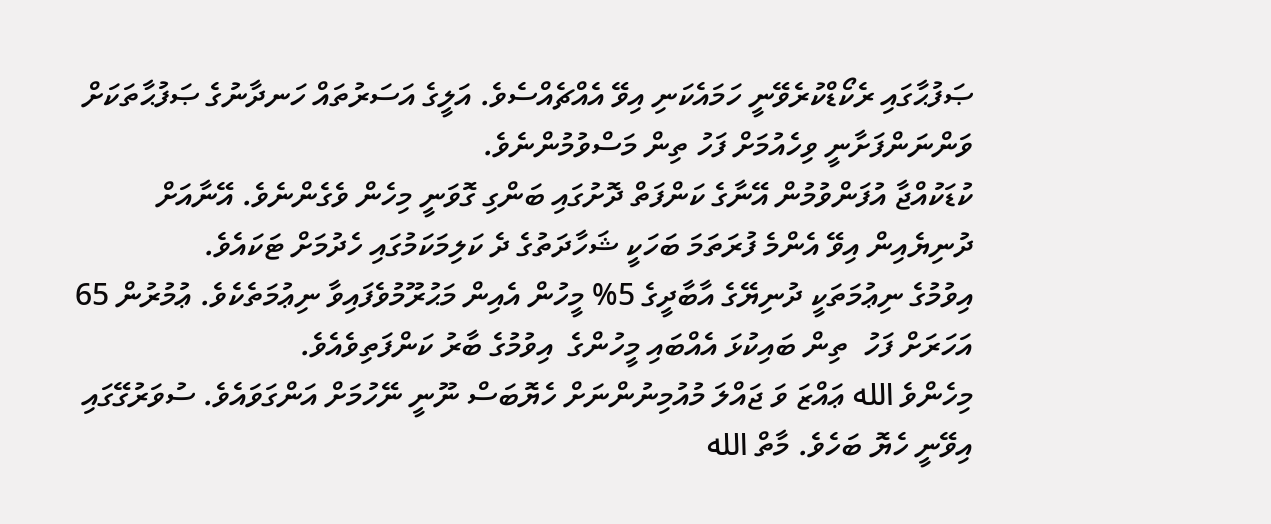ޞަފުޙާގައި ރެކޯޑްކުރެވޭނީ ހަމައެކަނި އިވޭ އެއްޗެއްސެވެ. އަލީގެ އަސަރުތައް ހަނދާނުގެ ޞަފުޙާތަކަށް ވަންނަންފަށާނީ ވިހެއުމަށް ފަހު ތިން މަސްވުމުންނެވެ.
ކުޑަކުއްޖާ އުފަންވުމުން އޭނާގެ ކަންފަތް ދޮށުގައި ބަންގި ގޮވަނީ މިހެން ވެގެންނެވެ. އޭނާއަށް ދުނިޔެއިން އިވޭ އެންމެ ފުރަތަމަ ބަހަކީ ޝަހާދަތުގެ ދެ ކަލިމަކަމުގައި ހެދުމަށް ޓަކައެވެ.
އިވުމުގެ ނިޢުމަތަކީ ދުނިޔޭގެ އާބާދީގެ 5% މީހުން އެއިން މަޙުރޫމުވެފައިވާ ނިޢުމަތެކެވެ. ޢުމުރުން 65 އަހަރަށް ފަހު  ތިން ބައިކުޅަ އެއްބައި މީހުންގެ  އިވުމުގެ ބާރު ކަންފަތިވެއެވެ.
މިހެންވެ الله ޢައްޒަ ވަ ޖައްލަ މުއުމިނުންނަށް ހެޔޮބަސް ނޫނީ ނޭހުމަށް އަންގަވައެވެ. ސުވަރުގޭގައި އިވޭނީ ހެޔޮ ބަހެވެ. މާތް الله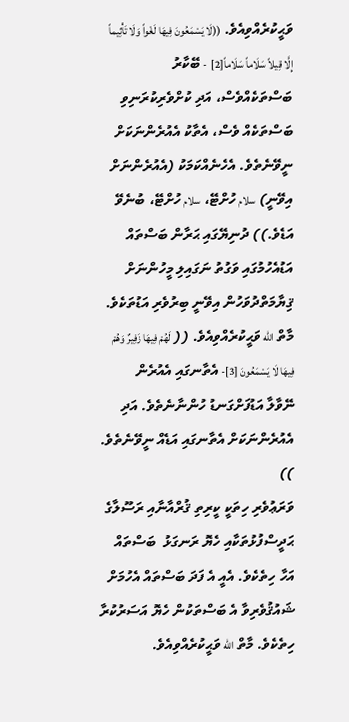ވަޙީކުރެއްވިއެވެ. ((لَا يَسْمَعُونَ فِيهَا لَغْواً وَلَا تَأْثِيماً إِلَّا قِيلاً سَلَاماً سَلَاماً[2]  - ބޭކާރު ބަސްތަކެއްވެސް، އަދި ކުށްވެރިކުރަނިވި ބަސްތަކެއް ވެސް، އެތާކު އެއުރެންނަކަށް ނީވޭނެތެވެ. އެހެނެއްކަމަކު (އެއުރެންނަށް އިވޭނީ) سلام ހުށްޓޭ، سلام ހުށްޓޭ، ބުނެވޭ އަޑެވެ.)) ދުނިޔޭގައި ޙަރާން ބަސްތައް އަޑުއެހުމުގައި ވަގުތު ނަގައިލި މީހުންނަށް ޤިޔާމަތްދުވަހުން އިވޭނީ ބިރުވެރި އަޑުތަކެވެ. މާތް الله ވަޙީކުރެއްވިއެވެ. (( لَهُمْ فِيهَا زَفِيرٌ وَهُمْ فِيهَا لَا يَسْمَعُونَ [3]- އެތާނގައި އެއުރެން ނޭވާލާ އަޑުފަށްގަނޑު ހުންނާނެތެވެ. އަދި އެއުރެންނަކަށް އެތާނގައި އަޑެއް ނީވޭނެތެވެ. ))
ވަރަޢުވެރި ހިތަކީ ކީރިތި ޤުރްއާނާއި ރަސޫލާގެ ޙަދީސްފުޅުތަކާއި ހެޔޮ ރަނގަޅު  ބަސްތައް އަހާ ހިތެކެވެ. އެއީ އެ ފަދަ ބަސްތައް އެހުމަށް ޝައުޤުވެރިވާ އެ ބަސްތަކުން ހެޔޮ އަސަރުކުރާ ހިތެކެވެ. މާތް الله ވަޙީކުރެއްވިއެވެ.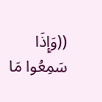((وَإِذَا سَمِعُوا مَا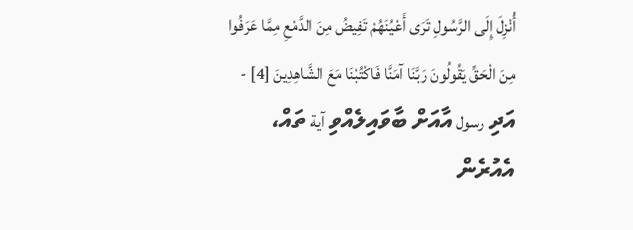أُنْزِلَ إِلَى الرَّسُولِ تَرَى أَعْيُنَهُمْ تَفِيضُ مِنَ الدَّمْعِ مِمَّا عَرَفُوا مِنَ الْحَقِّ يَقُولُونَ رَبَّنَا آمَنَّا فَاكْتُبْنَا مَعَ الشَّاهِدِينَ [4] - އަދި رسول އާއަށް ބާވައިލެއްވި آية ތައް، އެއުރެން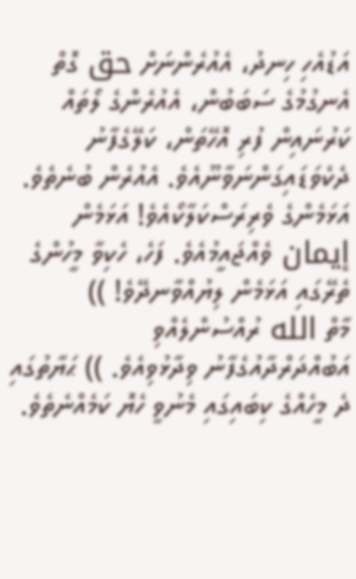އަޑުއެހި ހިނދު، އެއުރެންނަށް حق ގޮތް އެނގުމުގެ ސަބަބުން، އެއުރެންގެ ލޯތައް ކަރުނައިން ފުރި އޮހޭތަން، ކަލޭގެފާނު ދެކެވަޑައިގަންނަވާނޫއެވެ. އެއުރެން ބުނެތެވެ. އަޅަމެންގެ ވެރިރަސްކަލާކޯއެވެ! އަޅަމެން إيمان ވެއްޖައީމުއެވެ. ފަހެ، ހެކިވާ މީހުންގެ ތެރޭގައި އަޅަމެން ލިޔުއްވާނދޭވެ! ))
މާތް الله ރުއްސުންލެއްވި އަބުއްދަރްދާއުގެފާނު ވިދާޅުވިއެވެ. )) ޙަޔާތުގައި ދެ މީހެއްގެ ކިބައިގައި މެނުވީ ހެޔޮ ކަމެއްނެތެވެ.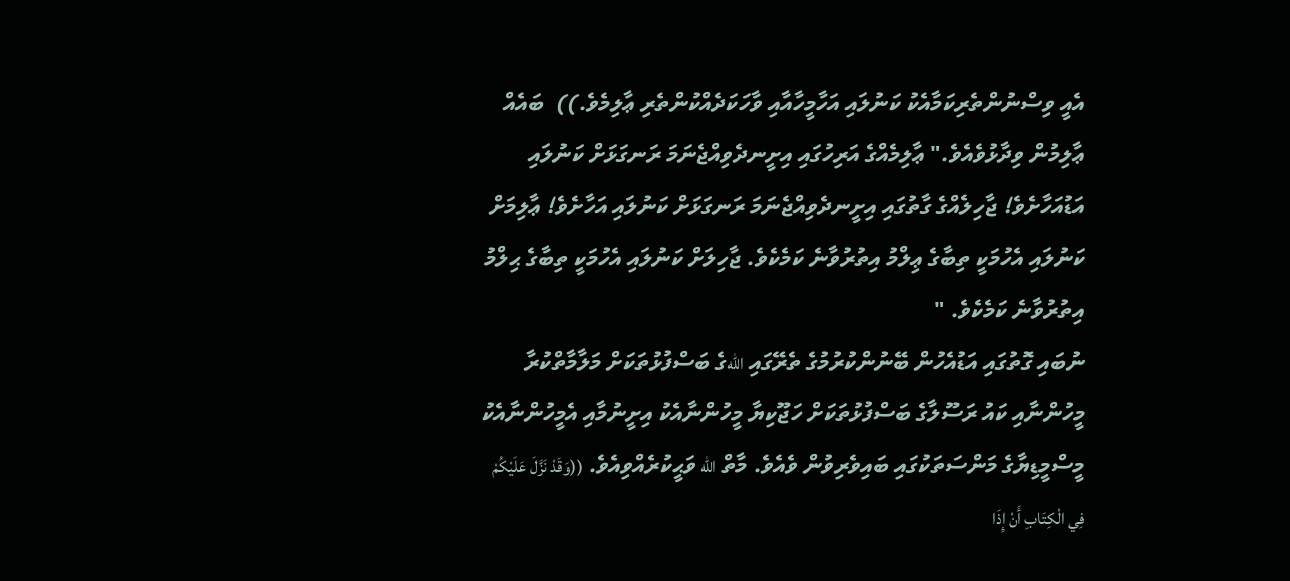އެއީ ވިސްނުންތެރިކަމާއެކު ކަނުލައި އަހާމީހާއާއި ވާހަކަދެއްކުންތެރި ޢާލިމެވެ.))  ބައެއް ޢާލިމުން ވިދާޅުވެއެވެ." ޢާލިމެއްގެ އަރިހުގައި އިށީނދެވިއްޖެނަމަ ރަނގަޅަށް ކަނުލައި އަޑުއަހާށެވެ! ޖާހިލެއްގެ ގާތުގައި އިށީނދެވިއްޖެނަމަ ރަނގަޅަށް ކަނުލައި އަހާށެވެ! ޢާލިމަށް ކަނުލައި އެހުމަކީ ތިބާގެ ޢިލްމު އިތުރުވާނެ ކަމެކެވެ. ޖާހިލަށް ކަނުލައި އެހުމަކީ ތިބާގެ ޙިލްމު އިތުރުވާނެ ކަމެކެވެ. "
ނުބައި ގޮތުގައި އަޑުއެހުން ބޭނުންކުރުމުގެ ތެރޭގައި اللهގެ ބަސްފުޅުތަކަށް މަލާމާތްކުރާ މީހުންނާއި ކައު ރަސޫލާގެ ބަސްފުޅުތަކަށް ހަޖޫކިޔާ މީހުންނާއެކު އިށީނުމާއި އެމީހުންނާއެކު މީސްމީޑިޔާގެ މަންސަތަކުގައި ބައިވެރިވުން ވެއެވެ. މާތް الله ވަޙީކުރެއްވިއެވެ. ((وَقَدْ نَزَّلَ عَلَيْكُمْ فِي الْكِتَابِ أَنْ إِذَا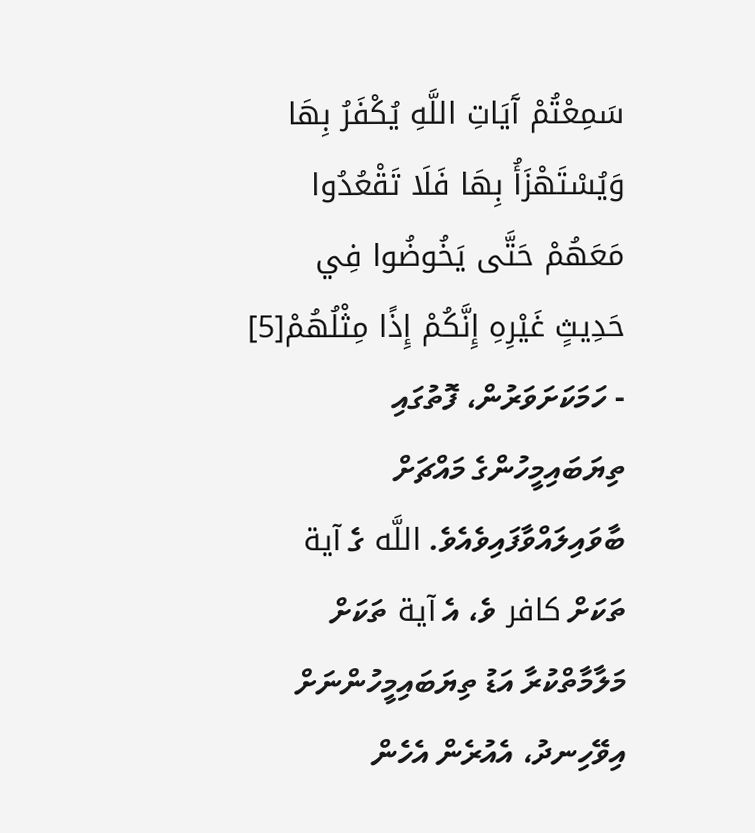سَمِعْتُمْ آَيَاتِ اللَّهِ يُكْفَرُ بِهَا وَيُسْتَهْزَأُ بِهَا فَلَا تَقْعُدُوا مَعَهُمْ حَتَّى يَخُوضُوا فِي حَدِيثٍ غَيْرِهِ إِنَّكُمْ إِذًا مِثْلُهُمْ[5]  - ހަމަކަށަވަރުން، ފޮތުގައި ތިޔަބައިމީހުންގެ މައްޗަށް ބާވައިލައްވާފައިވެއެވެ. اللَّه ގެ آية ތަކަށް كافر ވެ، އެ آية ތަކަށް މަލާމާތްކުރާ އަޑު ތިޔަބައިމީހުންނަށް އިވޭހިނދު، އެއުރެން އެހެން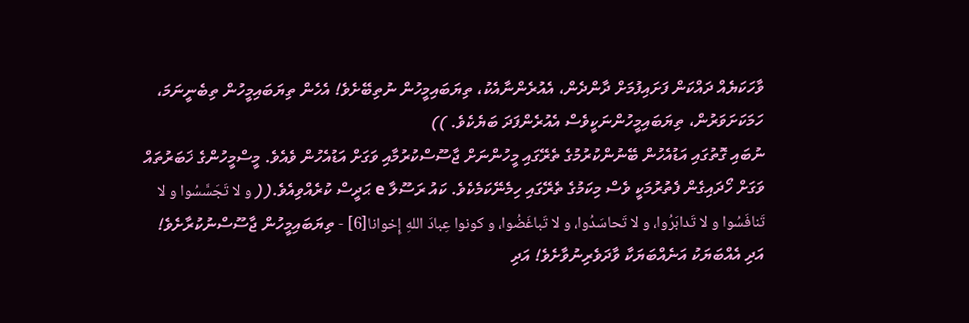ވާހަކަޔެއް ދައްކަން ފަށައިފުމަށް ދާންދެން، އެއުރެންނާއެކު، ތިޔަބައިމީހުން ނުތިބޭށެވެ! އެހެން ތިޔަބައިމީހުން ތިބެނީނަމަ، ހަމަކަށަވަރުން، ތިޔަބައިމީހުންނަކީވެސް އެއުރެންފަދަ ބަޔެކެވެ. ))
ނުބައި ގޮތުގައި އަޑުއެހުން ބޭނުންކުރުމުގެ ތެރޭގައި މީހުންނަށް ޖާސޫސްކުރުމާއި ވަގަށް އަޑުއެހުން ވެއެވެ. މީސްމީހުންގެ ޚަބަރުތައް ވަގަށް ހޯދައިގެން ފެތުރުމަކީ ވެސް މިކަމުގެ ތެރޭގައި ހިމެނޭކަމެކެވެ. ކައު ރަސޫލާ e ޙަދީސް ކުރެއްވިއެވެ.(( و لا تَجَسَّسُوا و لا تَنافَسُوا و لا تَدابَرُوا، و لا تَحاسَدُوا، و لا تَباغَضُوا، و كونوا عِبادَ اللهِ إِخوانا[6] - ތިޔަބައިމީހުން ޖާސޫސްނުކުރާށެވެ! އަދި އެއްބަޔަކު އަނެއްބަޔަކާ ވާދަވެރިނުވާށެވެ! އަދި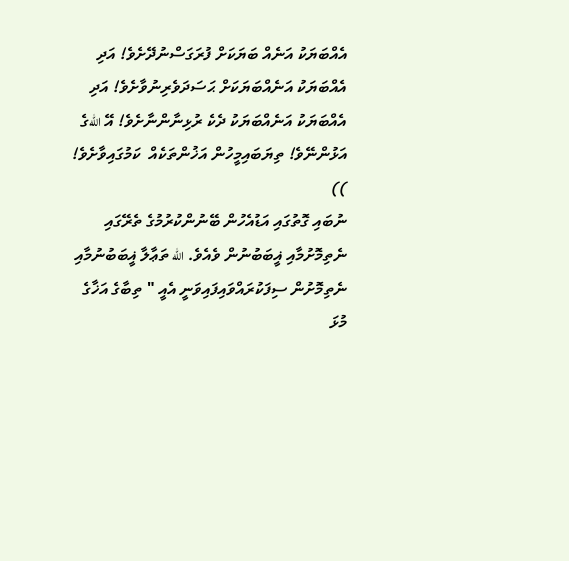އެއްބަޔަކު އަނެއް ބަޔަކަށް ފުރަގަސްނުދޭށެވެ! އަދި އެއްބަޔަކު އަނެއްބަޔަކަށް ޙަސަދަވެރިނުވާށެވެ! އަދި އެއްބަޔަކު އަނެއްބަޔަކު ދެކެ ރުޅިނާންނާށެވެ! އޭ اللهގެ އަޅުންނޭވެ! ތިޔަބައިމީހުން އަޚުންތަކެއް  ކަމުގައިވާށެވެ! ))
ނުބައި ގޮތުގައި އަޑުއެހުން ބޭނުންކުރުމުގެ ތެރޭގައި ނެތިމޮށުމާއި ޣީބަބުނުން ވެއެވެ. الله ތަޢާލާ ޣީބަބުނުމާއި ނެތިމޮށުން ސިފަކުރައްވައިފައިވަނީ އެއީ " ތިބާގެ އަޚާގެ މުޅަ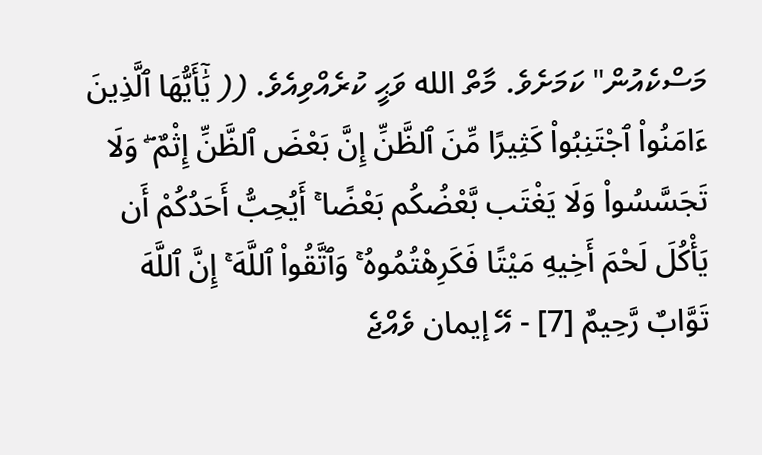މަސްކެއުން" ކަމަށެވެ. މާތް الله ވަޙީ ކުރެއްވިއެވެ. (( يَٰٓأَيُّهَا ٱلَّذِينَ ءَامَنُوا۟ ٱجْتَنِبُوا۟ كَثِيرًا مِّنَ ٱلظَّنِّ إِنَّ بَعْضَ ٱلظَّنِّ إِثْمٌ ۖ وَلَا تَجَسَّسُوا۟ وَلَا يَغْتَب بَّعْضُكُم بَعْضًا ۚ أَيُحِبُّ أَحَدُكُمْ أَن يَأْكُلَ لَحْمَ أَخِيهِ مَيْتًا فَكَرِهْتُمُوهُ ۚ وَٱتَّقُوا۟ ٱللَّهَ ۚ إِنَّ ٱللَّهَ تَوَّابٌ رَّحِيمٌ [7] - އޭ إيمان ވެއްޖެ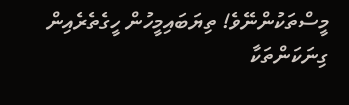މީސްތަކުންނޭވެ! ތިޔަބައިމީހުން ހީގެތެރެއިން ގިނަކަންތަކާ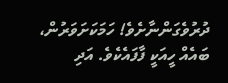ދުރުވެގަންނާށެވެ! ހަމަކަށަވަރުން، ބައެއް ހީއަކީ ފާފައެކެވެ. އަދި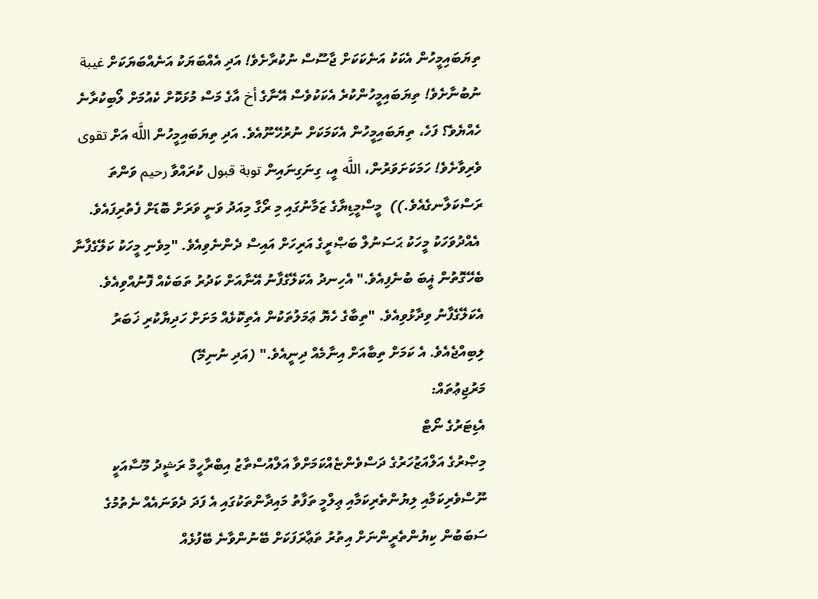ތިޔަބައިމީހުން އެކަކު އަނެކަކަށް ޖާސޫސް ނުކުރާށެވެ! އަދި އެއްބަޔަކު އަނެއްބަޔަކަށް غيبة ނުބުނާށެވެ! ތިޔަބައިމީހުންކުރެ އެކަކުވެސް އޭނާގެ أخ އާގެ މަސް މުޅަކޮށް ކެއުމަށް ލޯބިކުރާނެ ހެއްޔެވެ؟ ފަހެ، ތިޔަބައިމީހުން އެކަމަކަށް ނުރުހޭނޫއެވެ. އަދި ތިޔަބައިމީހުން اللَّه އަށް تقوى ވެރިވާށެވެ! ހަމަކަށަވަރުން، اللَّه އީ، ގިނަގިނައިން توبة قبول ކުރައްވާ رحيم ވަންތަ ރަސްކަލާނގެއެވެ.))  މީސްމީޑިޔާގެ ޒަމާނުގައި މި ރޯގާ މިއަދު ވަނީ ވަރަށް ބޮޑަށް ފެތުރިފައެވެ.
 އެއްދުވަހަކު މީހަކު ޙަސަނުލް ބަޞްރީގެ އަރިހަށް އައިސް ދެންނެވިއެވެ. "މިވެނި މީހަކު ކަލޭގެފާނާ ބެހޭގޮތުން ޣީބަ ބުނެފިއެވެ." އެހިނދު އެކަލޭގެފާނު އޭނާއަށް ކަދުރު ތަބަކެއް ފޮނުއްވިއެވެ. އެކަލޭގެފާނު ވިދާޅުވިއެވެ. "ތިބާގެ ހެޔޮ ޢަމަލުތަކުން އެތިކޮޅެއް މަށަށް ހަދިޔާކުރި ޚަބަރު ލިބިއްޖެއެވެ. އެ ކަމަށް ތިބާއަށް އިނާމެއް ދިނީއެވެ." (އަދި ނުނިމޭ)
މަރުޖިޢުތައް:
އެޑިޓަރުގެ ނޯޓް
މިޞްރުގެ އަލްއަޒުހަރުގެ ދަސްވެންޏެއްކަމަށްވާ އަލްއުސްތާޒު އިބްރާހީމް ރަޝީދު މޫސާއަކީ ނޫސްވެރިކަމާއި ލިޔުންތެރިކަމާއި ޢިލްމީ ތަފާތު މައިދާންތަކުގައި އެ ފަދަ ދެވަނައެއް ނެތުމުގެ ސަބަބުން ކިޔުންތެރީންނަށް އިތުރު ތަޢާރަފަކަށް ބޭނުންވާނެ ބޭފުޅެއް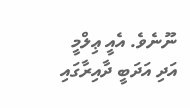ނޫނެވެ. އެއީ ޢިލްމީ އަދި އަދަބީ ދާއިރާގައި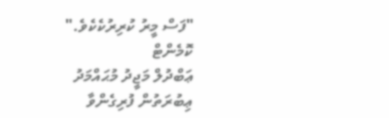"ފަސް މީރު ކުރިރުކެކެވެ."
ކޮމެންޓް
ޢަބްދުލް މަޖީދު މުޙައްމަދު
ޢިބުރަތުން ފުރިގެންވާ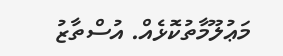މަޢުލޫމާތުކޮޅެއް. އުސްތާޒު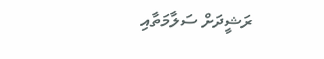ރަޝީދަށް ސަލާމަތާއި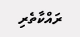ރައްކާތެރި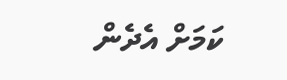ކަމަށް އެދެން